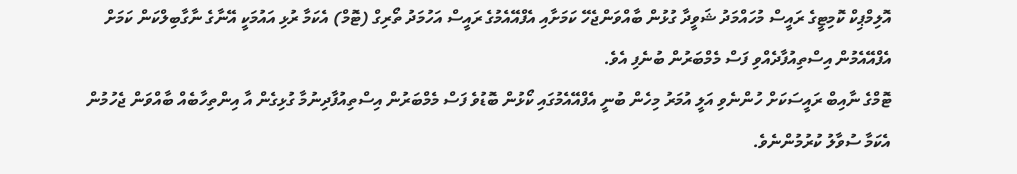އޮލިމްޕިކް ކޮމިޓީގެ ރައީސް މުހައްމަދު ޝަވީދާ ގުޅުން ބާއްވަންޖެހޭ ކަމަށާއި އެފްއޭއެމުގެ ރައީސް އަހުމަދު ތޯރިގް (ޓޮމް) އެކަމާ ރުޅި އައުމަކީ އޭނާގެ ނާގާބިލްކަން ކަމަށް އެފްއޭއެމުން އިސްތިއުފާދެއްވި ފަސް މެމްބަރުން ބުނެފި އެވެ.
ޓޮމްގެ ނާއިބް ރައީސަކަށް ހުންނެވި އަލީ އުމަރު މިހެން ބުނީ އެފްއޭއެމުގައި ކޯޅުން ބޮޑުވެ ފަސް މެމްބަރުން އިސްތިއުފާދިނުމާ ގުޅިގެން އާ އިންތިހާބެއް ބާއްވަން ޖެހުމުން އެކަމާ ސުވާލު ކުރުމުންނެވެ.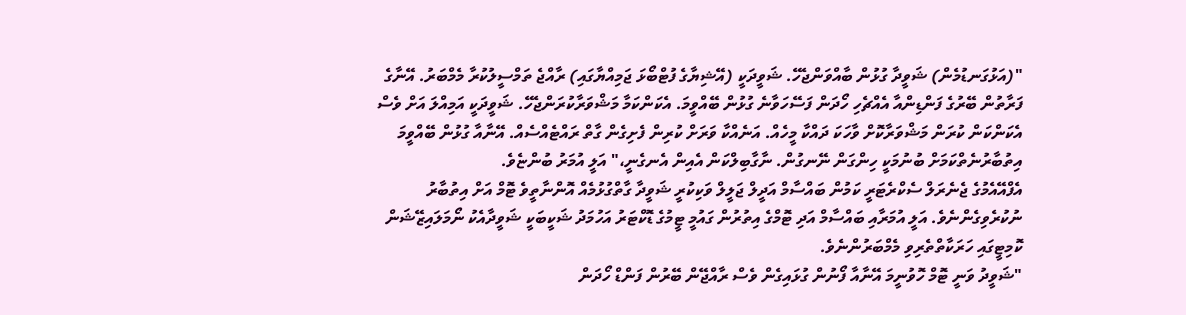"(އަޅުގަނޑުމެން) ޝަވީދާ ގުޅުން ބާއްވަންޖެހޭ. ޝަވީދަކީ (އޭޝިޔާގެ ފުޓްބޯޅަ ޖަމިއްޔާގައި) ރާއްޖެ ތަމްސީލުކުރާ މެމްބަރު. އޭނާގެ ފަރާތުން ބޭރުގެ ފަންޑިންއާ އެއްޗެހި ހޯދަން ފަސޭހަވާނެ ގުޅުން ބޭއްވީމަ. އެކަންކަމާ މަޝްވަރާކުރަންޖެހޭ. ޝަވީދަކީ އަމިއްލަ އަށް ވެސް އެކަންކަން ކުރަން މަޝްވަރާކޮށް ވާހަކަ ދައްކާ މީހެއް. އަނެއްކާ ވަރަށް ކުރިން ފެށިގެން ގާތް ރައްޓެއްސެއް. އޭނާއާ ގުޅުން ބޭއްވީމަ އިތުބާރުނެތްކަމަށް ބުނުމަކީ ހިންގަން ނޭނގުން. ނާގާބިލްކަން އެއިން އެނގެނީ،" އަލީ އުމަރު ބުންޏެވެ.
އެފްއޭއެމުގެ ޖެނެރަލް ސެކްރެޓަރީ ކަމުން ބައްސާމް އަދީލް ޖަލީލް ވަކިކުރީ ޝަވީދާ ގާތްގުޅުމެއް އޮންނާތީވެ ޓޮމް އަށް އިތުބާރު ނުކުރެވިގެންނެވެ. އަލީ އުމަރާއި ބައްސާމް އަދި ޓޮމްގެ އިތުރުން ގައުމީ ޓީމުގެ ޑޮކްޓަރު އަހުމަދު ޝަކީބަކީ ޝަވީދާއެކު ނޯމަލައިޒޭޝަން ކޮމިޓީގައި ހަރަކާތްތެރިވި މެމްބަރުންނެވެ.
"ޝަވީދު ވަނީ ޓޮމް ހޮވުނީމަ އޭނާއާ ފޯނުން ގުޅައިގެން ވެސް ރާއްޖޭން ބޭރުން ފަންޑް ހޯދަން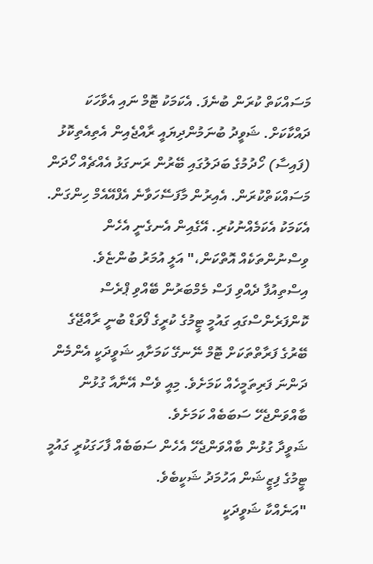މަސައްކަތް ކުރަން ބުނެފަ. އެކަމަކު ޓޮމް ނައި އެވާހަކަ ދައްކާކަށް. ޝަވީދު ބުނަމުންދިޔައީ ރާއްޖެއިން އެތިއެތިކޮޅު (ފައިސާ) ހޯދުމުގެ ބަދަލުގައި ބޭރުން ރަނގަޅު އެއްޗެއް ހޯދަން މަސައްކަތްކުރަން. އެއިރުން މާފަސޭހަވާނެ އެފްއޭއެމް ހިންގަން. އެކަމަކު އެކަމެއްނުކުރި. އޭގެއިން އެނގެނީ އެހެން ވިސްނުންތަކެއް އޮތްކަން،" އަލީ އުމަރު ބުންޏެވެ.
އިސްތިއުފާ ދެއްވި ފަސް މެމްބަރުން ބޭއްވި ޕްރެސް ކޮންފަރެންސްގައި ގައުމީ ޓީމުގެ ކުރީގެ ފޯވަޑް ބުނީ ރާއްޖޭގެ ބޭރުގެ ފަރާތްތަކަށް ޓޮމް ނޭނގޭ ކަމަށާއި ޝަވީދަކީ އެންމެން ދަންނަ ފަރިތަމީހެއް ކަމަށެވެ. މިއީ ވެސް އޭނާއާ ގުޅުން ބާއްވަންޖެހޭ ސަބަބެއް ކަމަށެވެ.
ޝަވީދާ ގުޅުން ބާއްވަންޖެހޭ އެހެން ސަބަބެއް ފާހަގަކުރީ ގައުމީ ޓީމުގެ ފިޒީޝަން އަހުމަދު ޝަކީބެވެ.
"އަނެއްކާ ޝަވީދަކީ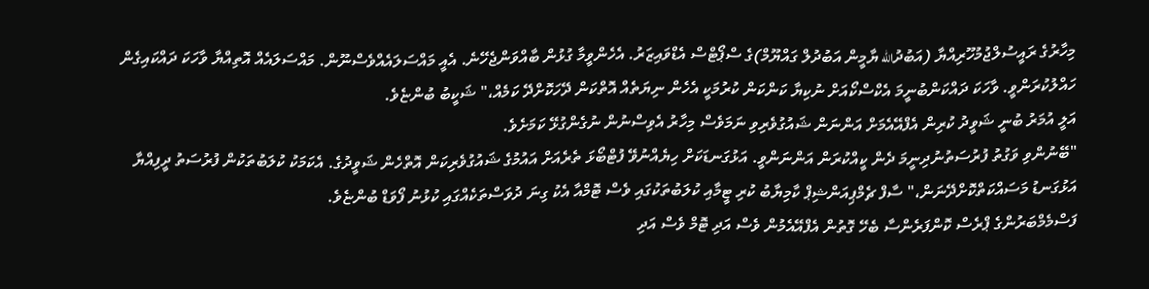މިހާރުގެ ރައީސުލްޖުމުހޫރިއްޔާ (އަބުދުالله ޔާމީން އަބުދުލް ގައްޔޫމް)ގެ ސްޕޯޓްސް އެޑްވައިޒަރު. އެހެންވީމާ ގުޅުން ބާއްވަންޖެހޭނެ. އެއީ މައްސަލައެއްވެސްނޫން. މައްސަލައެއް އޮތިއްޔާ ވާހަކަ ދައްކައިގެން ހައްލުކުރަންވީ. ވާހަކަ ދައްކަންބުނީމަ އެކްސްކޯއަށް ނުކިޔާ ކަންކަން ކުރުމަކީ އެހެން ނިޔަތެއް އޮތްކަން ދޭހަކޮށްދޭ ކަމެއް،" ޝަކީބު ބުންޏެވެ.
އަލީ އުމަރު ބުނީ ޝަވީދު ކުރިން އެފްއޭއެމަށް އަންނަން ޝައުގުވެރިވި ނަމަވެސް މިހާރު އެވިސްނުން ނުގެންގުޅޭ ކަމަށެވެ.
"ބޭނުންވި ވަގުތު ފުރުސަތުނުދިނީމަ ދެން ކީއްކުރަން އަންނަންވީ. އަޅުގަނޑަކަށް ހިޔެއްނުވޭ ފުޓްބޯޅަ ތެރެއަށް އައުމުގެ ޝައުގުވެރިކަން އޮތްހެން ޝަވީދުގެ. އެކަމަކު ކުލަބުތަކުން ފުރުސަތު ދީފިއްޔާ އަޅުގަނޑު މަސައްކަތްކޮށްދޭނަން،" ސާފް ޗެމްޕިއަންޝިޕް ކާމިޔާބު ކުރި ޓީމާއި ކުލަބުތަކުގައި ވެސް ޓޮމްއާ އެކު ގިނަ ދުވަސްތަކެއްގައި ކުޅުނު ފޯވަޑް ބުންޏެވެ.
ފަސްމެމްބަރުންގެ ޕްރެސް ކޮންފަރެންސާ ބެހޭ ގޮތުން އެފްއޭއެމުން ވެސް އަދި ޓޮމް ވެސް އަދި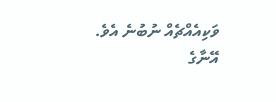ވަކިއެއްޗެއް ނުބުނެ އެވެ. އޭނާގެ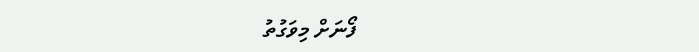ފޯނަށް މިވަގުތު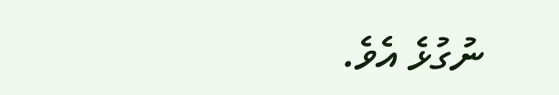ނުގުޅެ އެވެ.